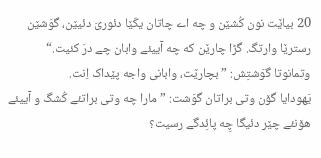20 بیاێت نون کُشێن و چه اے چاتان یکّێا دئوریَ دئیێن، گوَشێن رسترێا وارتگ. گڑا چارێن که چه آییئے وابان چے درَ کئیت.“
وتمانوتا گوَشتِش: ”بچارێت، وابانی واجه پێداک اِنت.
یَهودایا گۆن وتی براتان گوَشت: ”مارا چه وتی براتئے کُشگ و آییئے هۆنئے چێر دئیگا چِه پائِدگے رسیت؟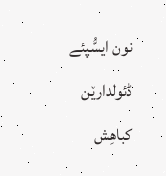نون ایسُّپئے ڈئولدارێن کباهِش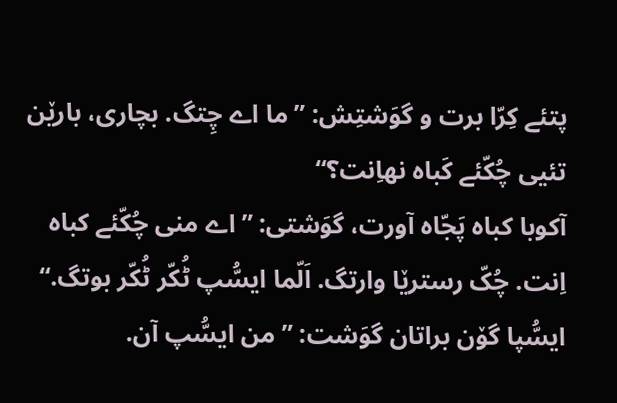پتئے کِرّا برت و گوَشتِش: ”ما اے چِتگ. بچاری، بارێن تئیی چُکّئے کَباه نهاِنت؟“
آکوبا کباه پَجّاه آورت، گوَشتی: ”اے منی چُکّئے کباه اِنت. چُکّ رسترێا وارتگ. اَلّما ایسُّپ ٹُکّر ٹُکّر بوتگ.“
ایسُّپا گۆن براتان گوَشت: ”من ایسُّپ آن.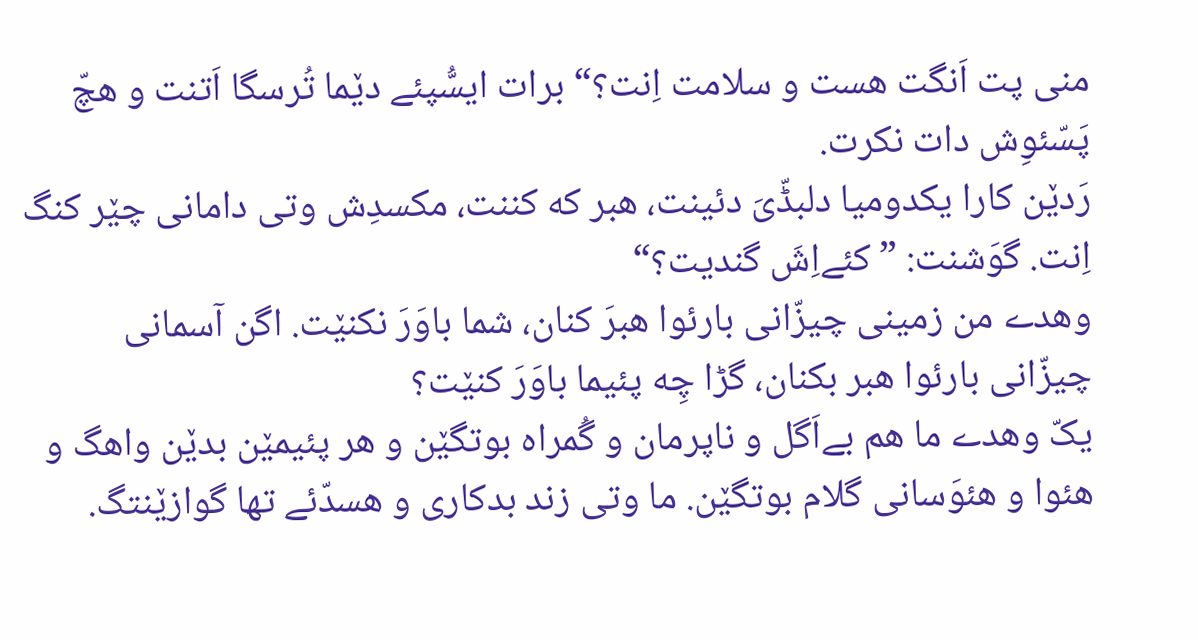منی پت اَنگت هست و سلامت اِنت؟“ برات ایسُّپئے دێما تُرسگا اَتنت و هچّ پَسّئوِش دات نکرت.
رَدێن کارا یکدومیا دلبڈّیَ دئینت، هبر که کننت، مکسدِش وتی دامانی چێر کنگ اِنت. گوَشنت: ”کئےاِشَ گندیت؟“
وهدے من زمینی چیزّانی بارئوا هبرَ کنان، شما باوَرَ نکنێت. اگن آسمانی چیزّانی بارئوا هبر بکنان، گڑا چِه پئیما باوَرَ کنێت؟
یکّ وهدے ما هم بےاَگل و ناپرمان و گُمراه بوتگێن و هر پئیمێن بدێن واهگ و هئوا و هئوَسانی گلام بوتگێن. ما وتی زند بدکاری و هسدّئے تها گوازێنتگ.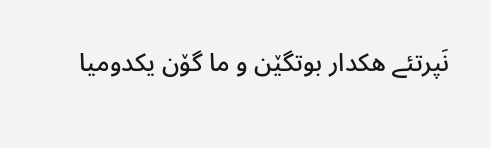نَپرتئے هکدار بوتگێن و ما گۆن یکدومیا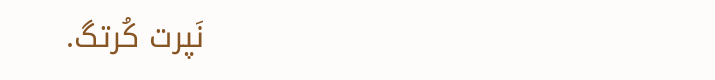نَپرت کُرتگ.